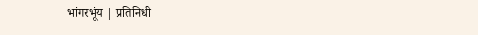भांगरभूंय | प्रतिनिधी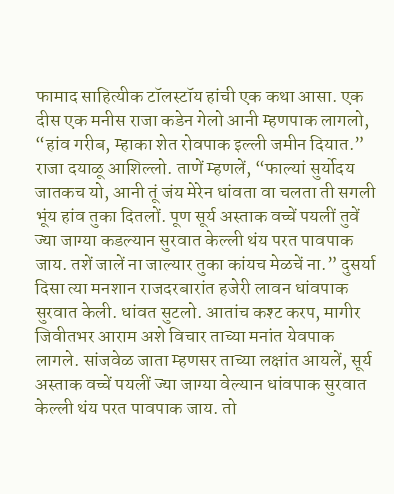फामाद साहित्यीक टॉलस्टॉय हांची एक कथा आसा. एक दीस एक मनीस राजा कडेन गेलो आनी म्हणपाक लागलो, “हांव गरीब, म्हाका शेत रोवपाक इल्ली जमीन दियात.” राजा दयाळू आशिल्लो. ताणें म्हणलें, “फाल्यां सुर्योदय जातकच यो, आनी तूं जंय मेरेन धांवता वा चलता ती सगली भूंय हांव तुका दितलों. पूण सूर्य अस्ताक वच्चें पयलीं तुवें ज्या जाग्या कडल्यान सुरवात केल्ली थंय परत पावपाक जाय. तशें जालें ना जाल्यार तुका कांयच मेळचें ना.” दुसर्या दिसा त्या मनशान राजदरबारांत हजेरी लावन धांवपाक सुरवात केली. धांवत सुटलो. आतांच कश्ट करप, मागीर जिवीतभर आराम अशे विचार ताच्या मनांत येवपाक लागले. सांजवेळ जाता म्हणसर ताच्या लक्षांत आयलें, सूर्य अस्ताक वच्चें पयलीं ज्या जाग्या वेल्यान धांवपाक सुरवात केल्ली थंय परत पावपाक जाय. तो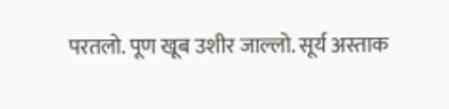परतलो. पूण खूब उशीर जाल्लो. सूर्य अस्ताक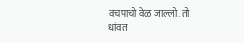वचपाचो वेळ जाल्लो. तो धांवत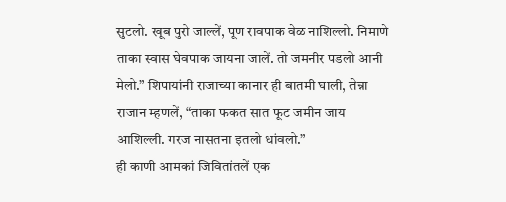सुटलो. खूब पुरो जाल्लें, पूण रावपाक वेळ नाशिल्लो. निमाणे ताका स्वास घेवपाक जायना जालें. तो जमनीर पडलो आनी मेलो.” शिपायांनी राजाच्या कानार ही बातमी घाली, तेन्ना राजान म्हणलें, “ताका फकत सात फूट जमीन जाय आशिल्ली. गरज नासतना इतलो धांवलो.”
ही काणी आमकां जिवितांतलें एक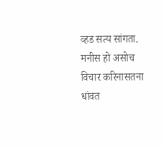व्हड सत्य सांगता. मनीस हो असोच विचार करिनासतना धांवत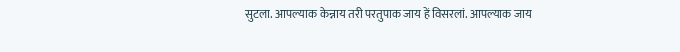सुटला. आपल्याक केन्नाय तरी परतुपाक जाय हें विसरलां. आपल्याक जाय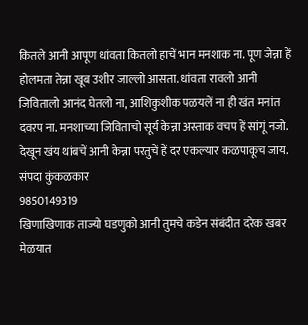कितले आनी आपूण धांवता कितलो हाचें भान मनशाक ना. पूण जेन्ना हें होलमता तेन्ना खूब उशीर जाल्लो आसता. धांवता रावलो आनी जिवितालो आनंद घेतलो ना, आशिकुशीक पळयलें ना ही खंत मनांत दवरप ना. मनशाच्या जिविताचो सूर्य केन्ना अस्ताक वचप हें सांगूं नजो. देखून खंय थांबचें आनी केन्ना परतुचें हें दर एकल्यार कळपाकूच जाय.
संपदा कुंकळकार
9850149319
खिणाखिणाक ताज्यो घडणुको आनी तुमचे कडेन संबंदीत दरेक खबर मेळयात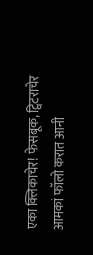एका क्लिकाचेर! फेसबूक, ट्विटराचेर आमकां फॉलो करात आनी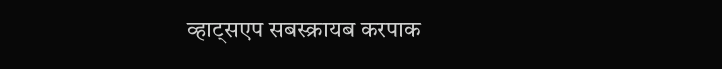व्हाट्सएप सबस्क्रायब करपाक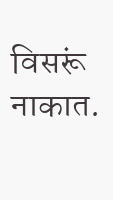विसरूं नाकात.